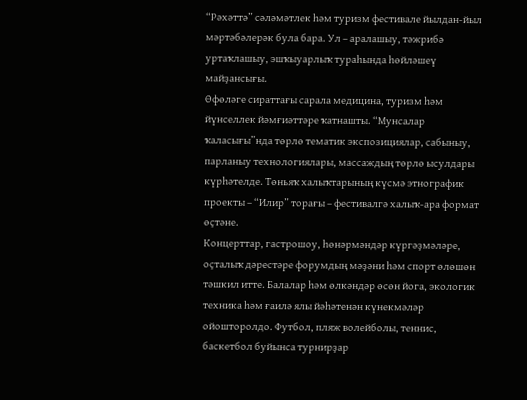“Рәхәттә” сәләмәтлек һәм туризм фестивале йылдан-йыл мәртәбәлерәк була бара. Ул – аралашыу, тәжрибә уртаҡлашыу, эшҡыуарлыҡ тураһында һөйләшеү майҙансығы.
Өфөләге сираттағы сарала медицина, туризм һәм йүнселлек йәмғиәттәре ҡатнашты. “Мунсалар ҡаласығы”нда төрлө тематик экспозициялар, сабыныу, парланыу технологиялары, массаждың төрлө ысулдары күрһәтелде. Төньяҡ халыҡтарының күсмә этнографик проекты – “Илир” торағы – фестивалгә халыҡ-ара формат өҫтәне.
Концерттар, гастрошоу, һөнәрмәндәр күргәҙмәләре, оҫталыҡ дәрестәре форумдың мәҙәни һәм спорт өлөшөн тәшкил итте. Балалар һәм өлкәндәр өсөн йога, экологик техника һәм ғаилә ялы йәһәтенән күнекмәләр ойошторолдо. Футбол, пляж волейболы, теннис, баскетбол буйынса турнирҙар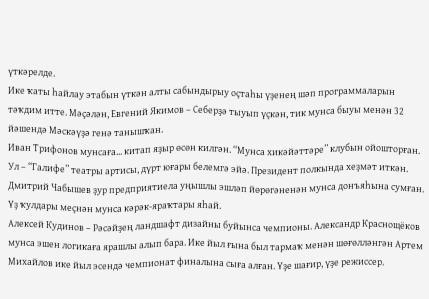үткәрелде.
Ике ҡаты һайлау этабын үткән алты сабындырыу оҫтаһы үҙенең шәп программаларын тәҡдим итте. Мәҫәлән, Евгений Якимов – Себерҙә тыуып үҫкән, тик мунса быуы менән 32 йәшендә Мәскәүҙә генә танышҡан.
Иван Трифонов мунсаға... китап яҙыр өсөн килгән. “Мунса хикәйәттәре” клубын ойошторған. Ул – “Галифе” театры артисы, дүрт юғары белемгә эйә. Президент полкында хеҙмәт иткән.
Дмитрий Чабышев ҙур предприятиела уңышлы эшләп йөрөгәненән мунса донъяһына сумған. Үҙ ҡулдары меҫнән мунса кәрәк-яраҡтары яһай.
Алексей Кудинов – Рәсәйҙең ландшафт дизайны буйынса чемпионы. Александр Краснощёков мунса эшен логикаға ярашлы алып бара. Ике йыл ғына был тармаҡ менән шөғөлләнгән Артем Михайлов ике йыл эсендә чемпионат финалына сыға алған. Үҙе шағир, үҙе режиссер.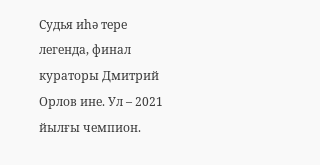Судья иһә тере легенда, финал кураторы Дмитрий Орлов ине. Ул – 2021 йылғы чемпион.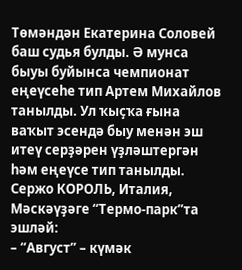Төмәндән Екатерина Соловей баш судья булды. Ә мунса быуы буйынса чемпионат еңеүсеһе тип Артем Михайлов танылды. Ул ҡыҫҡа ғына ваҡыт эсендә быу менән эш итеү серҙәрен үҙләштергән һәм еңеүсе тип танылды.
Сержо КОРОЛЬ, Италия, Мәскәүҙәге “Термо-парк”та эшләй:
– “Август” – күмәк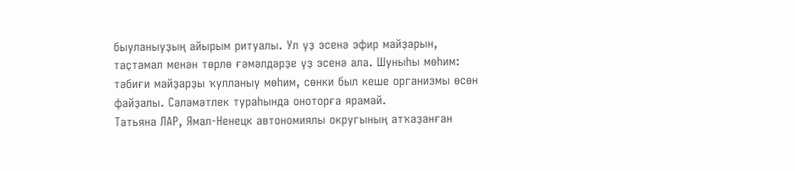быуланыуҙың айырым ритуалы. Ул үҙ эсенә эфир майҙарын, таҫтамал менән төрлө ғәмәлдәрҙе үҙ эсенә ала. Шуныһы мөһим: тәбиғи майҙарҙы ҡулланыу мөһим, сөнки был кеше организмы өсөн файҙалы. Сәләмәтлек тураһында оноторға ярамай.
Татьяна ЛАР, Ямал-Ненецк автономиялы округының атҡаҙанған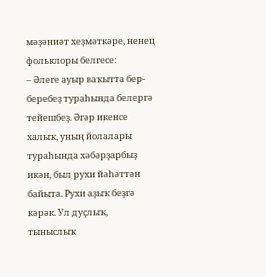мәҙәниәт хеҙмәткәре, ненец фольклоры белгесе:
– Әлеге ауыр ваҡытта бер-беребеҙ тураһында белергә тейешбеҙ. Әгәр икенсе халыҡ, уның йолалары тураһында хәбәрҙарбыҙ икән, был рухи йәһәттән байыта. Рухи аҙыҡ беҙгә кәрәк. Ул дуҫлыҡ, тыныслыҡ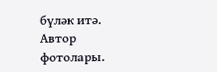бүләк итә.
Автор фотолары.